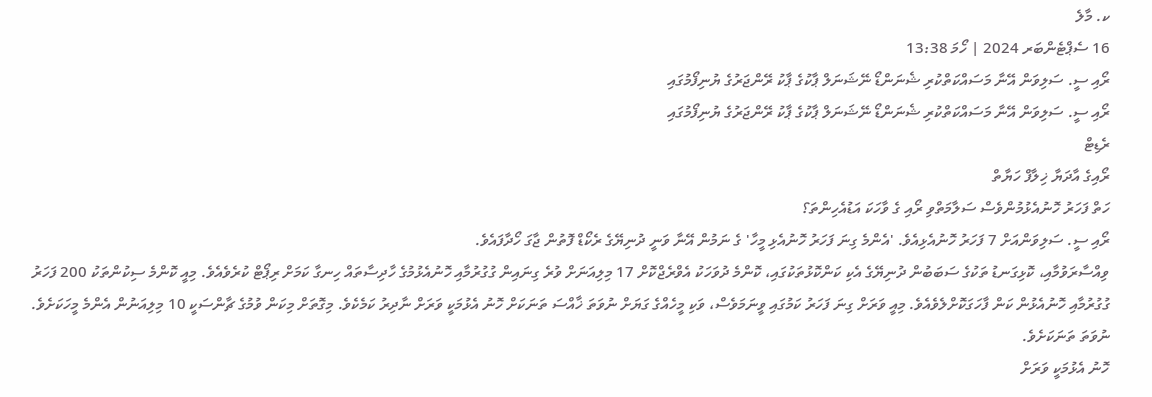ކ. މާލެ
16 ސެޕްޓެންބަރ 2024 | ހޯމަ 13:38
ރޯއި ސީ. ސަލިވަން އޭނާ މަސައްކަތްކުރި ޝެނަންޑޯ ނޭޝަނަލް ޕާކުގެ ޕާކު ރޭންޖަރުގެ ޔުނިފޯމުގައި
ރޯއި ސީ. ސަލިވަން އޭނާ މަސައްކަތްކުރި ޝެނަންޑޯ ނޭޝަނަލް ޕާކުގެ ޕާކު ރޭންޖަރުގެ ޔުނިފޯމުގައި
ރެޑިޓް
ރޯއިގެ އާދަޔާ ޚިލާފް ހަޔާތް
ހަތް ފަހަރު ހޮނުއެޅުމުންވެސް ސަލާމަތްވި ރޯއި ގެ ވާހަކަ އަޑުއެހިންތަ؟
ރޯއި ސީ. ސަލިވަންއަށް 7 ފަހަރު ހޮނުއެޅިއެވެ. 'އެންމެ ގިނަ ފަހަރު ހޮނުއެޅި މީހާ' ގެ ނަމުން އޭނާ ވަނީ ދުނިޔޭގެ ރެކޯޑް ފޮތުން ޖާގަ ހޯދާފައެވެ.
ވިއްސާރަވުމާއި، ކޮޅިގަނޑު ތަކުގެ ސަބަބުން ދުނިޔޭގެ އެކި ކަންކޮޅުތަކުގައި، ކޮންމެ ދުވަހަކު އެވްރެޖްކޮށް 17 މިލިއަނަށް ވުރެ ގިނައިން ގުގުރުމާއި ހޮނުއެޅުމުގެ ހާދިސާތައް ހިނގާ ކަމަށް ރިޕޯޓް ކުރެވެއެވެ. މިއީ ކޮންމެ ސިކުންތަކު 200 ފަހަރު ގުގުރުމާއި ހޮނުއެޅުން ކަން ފާހަގަކޮށްލެވެއެވެ. މިއީ ވަރަށް ގިނަ ފަހަރު ކަމުގައި ވީނަމަވެސް، ވަކި މީހެއްގެ ގަޔަށް ނުވަތަ ޚާއްސަ ތަނަކަށް ހޮނު އެޅުމަކީ ވަރަށް ނާދިރު ކަމެކެވެ. މިގޮތަށް މިކަން ވުމުގެ ޗާންސަކީ 10 މިލިއަނުން އެންމެ މީހަކަށެވެ. ނުވަތަ ތަނަކަށެވެ.
ހޮނު އެޅުމަކީ ވަރަށް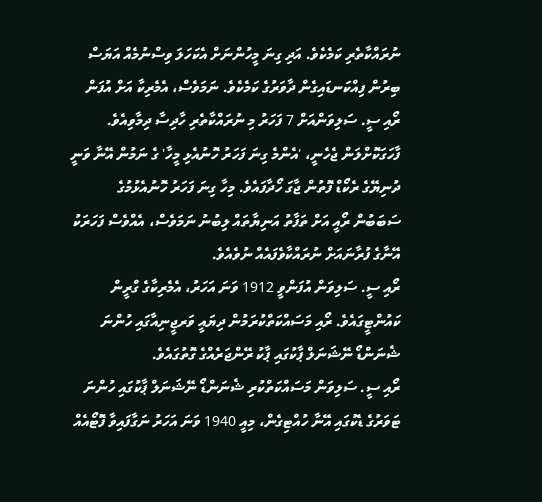ނުރައްކާތެރި ކަމެކެވެ. އަދި ގިނަ މީހުންނަށް އެކަހަލަ ވިސްނުމެއް އަޔަސް ބިރުން ފިއްކަނޑައިގެން ދާވަރުގެ ކަމެކެވެ. ނަމަވެސް، އެމެރިކާ އަށް އުފަން ރޯއި ސީ. ސަލިވަންއަށް 7 ފަހަރު މި ނުރައްކާތެރި ހާދިސާ ދިމާވިއެވެ. ފާހަގަކޮށްލަން ޖެހެނީ، 'އެންމެ ގިނަ ފަހަރު ހޮނުއެޅި މީހާ' ގެ ނަމުން އޭނާ ވަނީ ދުނިޔޭގެ ރެކޯޑް ފޮތުން ޖާގަ ހޯދާފައެވެ. މިހާ ގިނަ ފަހަރު ހޮނުއެޅުމުގެ ސަބަބުން ރޯއީ އަށް ތަފާތު އަނިޔާތައް ލިބުނު ނަމަވެސް، އެއްވެސް ފަހަރަކު އޭނާގެ ފުރާނައަށް ނުރައްކާވެފައެއް ނުވެއެވެ.
ރޯއި ސީ. ސަލިވަން އުފަންވީ 1912 ވަނަ އަހަރު، އެމެރިކާގެ ގްރީން ކައުންޓީގައެވެ. ރޯއި މަސައްކަތްކުރަމުން ދިޔައީ ވަރޖީނިއާގައި ހުންނަ ޝެނަންޑޯ ނޭޝަނަލް ޕާކުގައި ޕާކު ރޭންޖަރެއްގެ ގޮތުގައެވެ.
ރޯއި ސީ. ސަލިވަން މަސައްކަތްކުރި ޝެނަންޑޯ ނޭޝަނަލް ޕާކުގައި ހުންނަ ޓަވަރުގެ ޑެކުގައި އޭނާ ހުއްޓިގެން، މިއީ 1940 ވަނަ އަހަރު ނަގާފައިވާ ފޮޓޯއެއް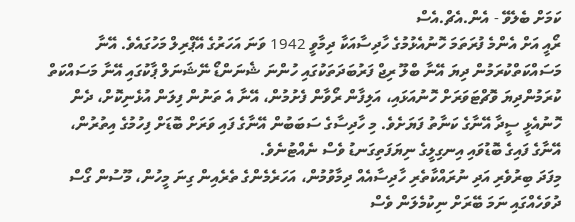ކަމަށް ބެލެވޭ - އެން.އެޗް.އެސް
ރޯއީ އަށް އެންމެ ފުރަތަމަ ހޮނުއެޅުމުގެ ހާދިސާއަކާ ދިމާވީ 1942 ވަނަ އަހަރުގެ އޭޕްރިލް މަހުގައެވެ. އޭނާ މަސައްކަތްކުރަމުން ދިޔަ އޭނާ ބްލޫ ރިޖް ފަރުބަދަތަކުގައި ހުންނަ ޝެނަންޑޯ ނޭޝަނަލް ޕާކުގައި އޭނާ މަސައްކަތް ކުރަމުންދިޔަ ވޮޗްޓަވަރަށް ހޮނުއަޅައި، އަލިފާން ރޯވާން ފެށުމުން، އޭނާ އެ ތަނުން ފިލަން އުޅެނިކޮށް، ދެން ހޮނުއެޅީ ސީދާ އޭނާގެ ކަނާތު ފަޔަށެވެ. މި ހާދިސާގެ ސަބަބުން އޭނާގެ ފައި ވަރަށް ބޮޑަށް ފިހުމުގެ އިތުރުން، އޭނާގެ ފައިގެ ބޮޑުވައި އިނގިލީގެ ނިޔަފަތިގަނޑު ވެސް ނެއްޓުނެވެ.
މިފަދަ ބިރުވެރި އަދި ނުރައްކާތެރި ހާދިސާއެއް ދިމާވުމުން، އަހަރެމެންގެ ތެރެއިން ގިނަ މީހުން، މޫސުން ގޯސް ދުވަހެއްގައި ނަމަ ބޭރަށް ނިކުމެލަން ވެސް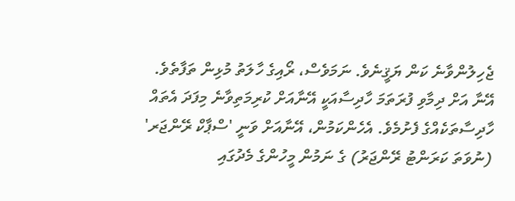ޖެހިލުންވާނެ ކަން ޔަޤީނެވެ. ނަމަވެސް، ރޯއިގެ ހާލަތު މުޅިން ތަފާތެވެ. އޭނާ އަށް ދިމާވި ފުރަތަމަ ހާދިސާއަކީ އޭނާއަށް ކުރިމަތިވާނެ މިފަދަ އެތައް ހާދިސާތަކެއްގެ ފެށުމެވެ. އެހެންކަމުން، އޭނާއަށް ވަނީ 'ސްޕާކް ރޭންޖަރ' (ނުވަތަ ކަރަންޓު ރޭންޖަރު) ގެ ނަމުން މީހުންގެ މެދުގައި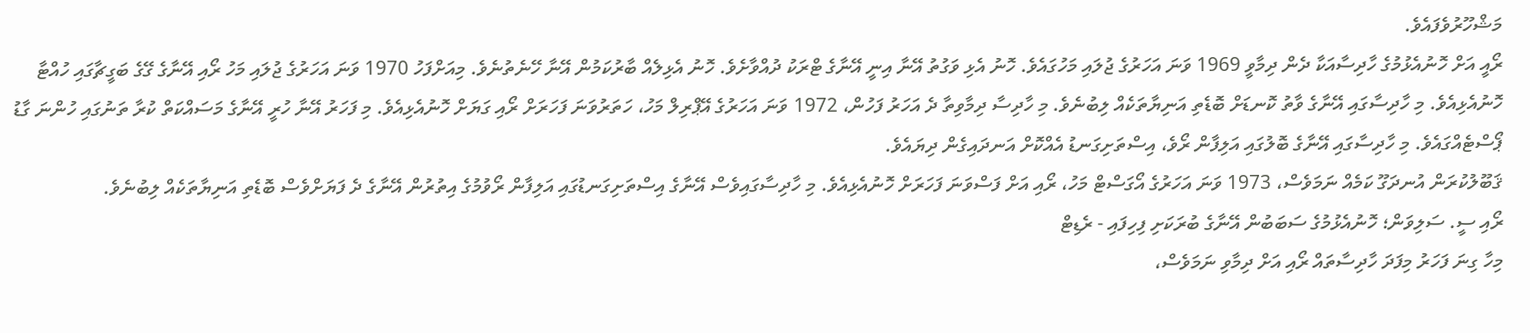މަޝްހޫރުވެފައެވެ.
ރޯއީ އަށް ހޮނުއެޅުމުގެ ހާދިސާއަކާ ދެން ދިމާވީ 1969 ވަނަ އަހަރުގެ ޖުލައި މަހުގައެވެ. ހޮނު އެޅި ވަގުތު އޭނާ އިނީ އޭނާގެ ޓްރަކު ދުއްވާށެވެ. ހޮނު އެޅިލެއް ބާރުކަމުން އޭނާ ހޭނެތުނެވެ. މިއަށްފަހު 1970 ވަނަ އަހަރުގެ ޖުލައި މަހު ރޯއި އޭނާގެ ގޭގެ ބަގީޗާގައި ހުއްޓާ ހޮނުއެޅިއެވެ. މި ހާދިސާގައި އޭނާގެ ވާތު ކޮނޑަށް ބޮޑެތި އަނިޔާތަކެއް ލިބުނެވެ. މި ހާދިސާ ދިމާވިތާ ދެ އަހަރު ފަހުން، 1972 ވަނަ އަހަރުގެ އޭޕްރިލް މަހު، ހަތަރުވަނަ ފަހަރަށް ރޯއި ގަޔަށް ހޮނުއެޅިއެވެ. މި ފަހަރު އޭނާ ހުރީ އޭނާގެ މަސައްކަތް ކުރާ ތަނުގައި ހުންނަ ގާޑު ޕޯސްޓެއްގައެވެ. މި ހާދިސާގައި އޭނާގެ ބޮލުގައި އަލިފާން ރޯވެ، އިސްތަށިގަނޑު އެއްކޮށް އަނދައިގެން ދިޔައެވެ.
ޤަބޫލުކުރަން އުނދަގޫ ކަމެއް ނަމަވެސް، 1973 ވަނަ އަހަރުގެ އޯގަސްޓް މަހު، ރޯއި އަށް ފަސްވަނަ ފަހަރަށް ހޮނުއެޅިއެވެ. މި ހާދިސާގައިވެސް އޭނާގެ އިސްތަށިގަނޑުގައި އަލިފާން ރޯވުމުގެ އިތުރުން އޭނާގެ ދެ ފަޔަށްވެސް ބޮޑެތި އަނިޔާތަކެއް ލިބުނެވެ.
ރޯއި ސީ. ސަލިވަން؛ ހޮނުއެޅުމުގެ ސަބަބުން އޭނާގެ ބުރަކަށި ފިހިފައި - ރެޑިޓް
މިހާ ގިނަ ފަހަރު މިފަދަ ހާދިސާތައް ރޯއި އަށް ދިމާވި ނަމަވެސް،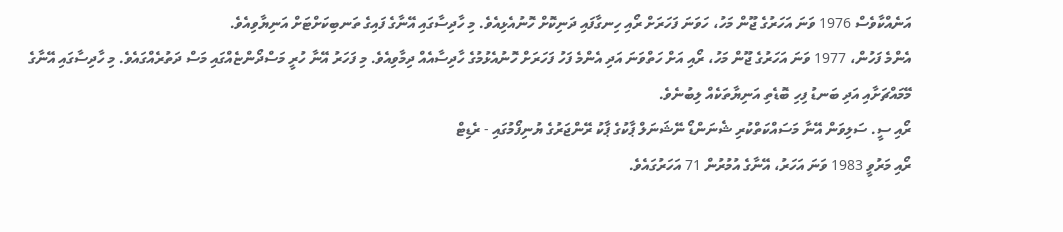އަނެއްކާވެސް 1976 ވަނަ އަހަރުގެ ޖޫން މަހު، ހަވަނަ ފަހަރަށް ރޯއި ހިނގާފައި ދަނިކޮށް ހޮނުއެޅިއެވެ. މި ހާދިސާގައި އޭނާގެ ފައިގެ ތަނބިކަށްޓަށް އަނިޔާވިއެވެ.
އެންމެ ފަހުން، 1977 ވަނަ އަހަރުގެ ޖޫން މަހު، ރޯއި އަށް ހަތްވަނަ އަދި އެންމެ ފަހު ފަހަރަށް ހޮނުއެޅުމުގެ ހާދިސާއެއް ދިމާވިއެވެ. މި ފަހަރު އޭނާ ހުރީ މަސްދޯންޏެއްގައި މަސް ދަތުރެއްގައެވެ. މި ހާދިސާގައި އޭނާގެ މޭމައްޗަށާއި އަދި ބަނޑު ފިހި ބޮޑެތި އަނިޔާތަކެއް ލިބުނެވެ.
ރޯއި ސީ. ސަލިވަން އޭނާ މަސައްކަތްކުރި ޝެނަންޑޯ ނޭޝަނަލް ޕާކުގެ ޕާކު ރޭންޖަރުގެ ޔުނިފޯމުގައި - ރެޑިޓް
ރޯއި މަރުވީ 1983 ވަނަ އަހަރު، އޭނާގެ އުމުރުން 71 އަހަރުގައެވެ.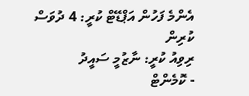އެންމެ ފަހުން އަޕްޑޭޓް ކުރީ: 4 ދުވަސް ކުރިން
ރިވިއު ކުރީ: ނާޒުމީ ސައީދު
- ކޮމެންޓް